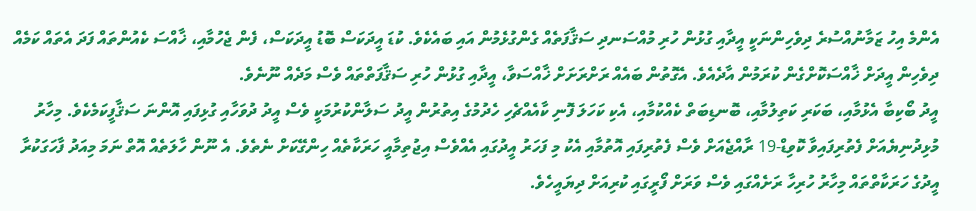އެންމެ އިހު ޒަމާނުއްސުރެ ދިވެހިންނަކީ އީދާއި ގުޅުން ހުރި މުއްސަނދި ސަޤާފަތެއް ގެންގުޅެމުން އައި ބައެކެވެ. ކުޑަ އީދަކަސް ބޮޑު އީދަކަސް، ފެން ޖެހުމާއި، ޚާއްސަ ކެއުންތައް ފަދަ އެތައް ކަމެއް ދިވެހިން އީދަށް ޚާއްސަކޮށްގެން ކުރަމުން އާދެއެވެ. އެގޮތުން ބައެއް ރަށްރަށަށް ޚާއްސަވާ، އީދާއި ގުޅުން ހުރި ސަޤާފަތްތައް ވެސް މަދެއް ނޫނެވެ.
އީދު ބޯކިބާ އެޅުމާއި، ބަކަރި ކަތިލުމާއި، ބޮނޑިބަތް ކެއްކުމާއި، އެކި ކަހަލަ ފޮނި ކާއެއްޗެހި ހެދުމުގެ އިތުރުން އީދު ސަލާންކުރުމަކީ ވެސް އީދު ދުވަހާއި ގުޅިފައި އޮންނަ ސަޤާފީކަމެކެވެ. މިހާރު މުޅިދުނިޔެއަށް ފެތުރިފައިވާ ކޮވިޑް-19 ރާއްޖެއަށް ވެސް ފެތުރިފައި އޮތުމާއި އެކު މި ފަހަރު އީދުގައި އެއްވެސް އިޖުތިމާއީ ހަރަކާތެއް ހިންގޭކަށް ނެތެވެ. އެ ނޫން ހާލަތެއް އޮތް ނަމަ މިއަދު ފާހަގަކުރާ އީދުގެ ހަރަކާތްތައް މިހާރު ހުރިހާ ރަށެއްގައި ވެސް ވަރަށް ފޯރީގައި ކުރިއަށް ދިޔައީހެވެ.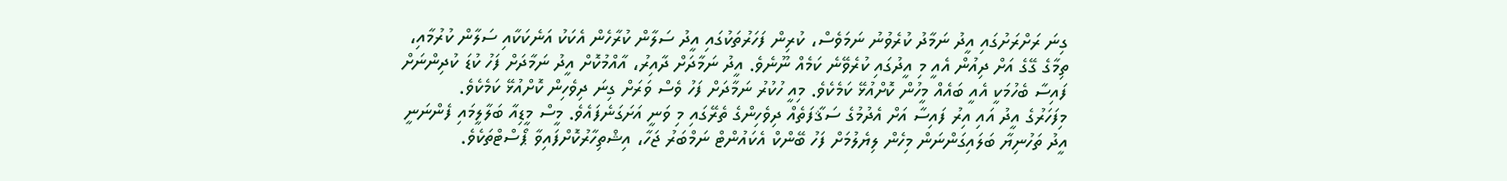ގިނަ ރަށްރަށުގައި އީދު ނަމާދު ކުރެވުނު ނަމަވެސް، ކުރިން ފަހަރުތަކުގައި އީދު ސަލާން ކުރާހެން އެކަކު އަނެކަކާއި ސަލާން ކުރުމާއި، ތިމާގެ ގޭގެ އަށް ދިއުން އެއީ މި އީދުގައި ކުރެވޭނެ ކަމެއް ނޫނެވެ. އީދު ނަމާދަށް ދާއިރު، އާއްމުކޮށް އީދު ނަމާދަށް ފަހު ކުޑަ ކުދިންނަށް ފައިސާ ބެހުމަކީ އެއީ ބައެއް މީހުން ކޮށްއުޅޭ ކަމެކެވެ. މިއީ ހުކުރު ނަމާދަށް ފަހު ވެސް ވަރަށް ގިނަ ދިވެހިން ކޮށްއުޅޭ ކަމެކެވެ.
މިފަހަރުގެ އީދު އައި އިރު ފައިސާ އަށް އެދުމުގެ ސަޤާފަތެއް ދިވެހިންގެ ތެރޭގައި މި ވަނީ އަށަގަނެފައެވެ. މީސް މީޑިއާ ބަލާލީމައި ފެންނަނީ އީދު ތަހުނިޔާ ބަލައިގަންނަން މިހެން ލިޔެލުމަށް ފަހު ބޭންކް އެކައުންޓް ނަމްބަރު ޖަހާ، އިޝްތިހާރުކޮށްފައިވާ ޕޯސްޓްތަކެވެ.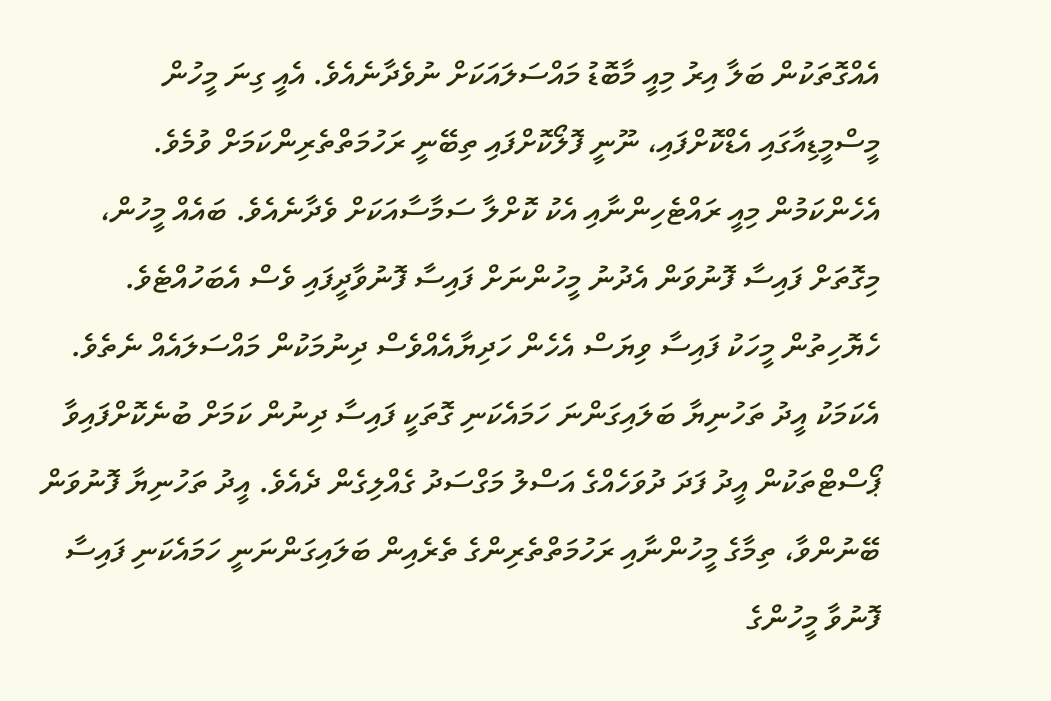އެއްގޮތަކުން ބަލާ އިރު މިއީ މާބޮޑު މައްސަލައަކަށް ނުވެދާނެއެވެ. އެއީ ގިނަ މީހުން މީސްމީޑިއާގައި އެޑްކޮށްފައި، ނޫނީ ފޮލޯކޮށްފައި ތިބޭނީ ރަހުމަތްތެރިންކަމަށް ވުމެވެ. އެހެންކަމުން މިއީ ރައްޓެހިންނާއި އެކު ކޮށްލާ ސަމާސާއަކަށް ވެދާނެއެވެ. ބައެއް މީހުން، މިގޮތަށް ފައިސާ ފޮނުވަން އެދުނު މީހުންނަށް ފައިސާ ފޮނުވާދީފައި ވެސް އެބަހުއްޓެވެ.
ހެޔޮހިތުން މީހަކު ފައިސާ ވިޔަސް އެހެން ހަދިޔާއެއްވެސް ދިނުމަކުން މައްސަލައެއް ނެތެވެ. އެކަމަކު އީދު ތަހުނިޔާ ބަލައިގަންނަ ހަމައެކަނި ގޮތަކީ ފައިސާ ދިނުން ކަމަށް ބުނެކޮށްފައިވާ ޕޯސްޓްތަކުން އީދު ފަދަ ދުވަހެއްގެ އަސްލު މަގްސަދު ގެއްލިގެން ދެއެވެ. އީދު ތަހުނިޔާ ފޮނުވަން ބޭނުންވާ، ތިމާގެ މީހުންނާއި ރަހުމަތްތެރިންގެ ތެރެއިން ބަލައިގަންނަނީ ހަމައެކަނި ފައިސާ ފޮނުވާ މީހުންގެ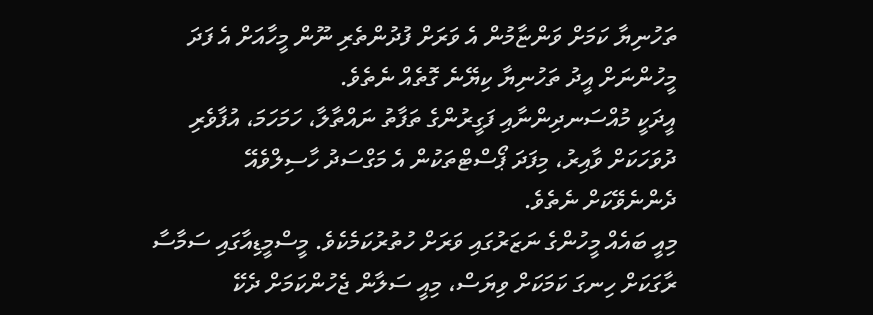ތަހުނިޔާ ކަމަށް ވަންޏާމުން އެ ވަރަށް ފުދުންތެރި ނޫން މީހާއަށް އެ ފަދަ މީހުންނަށް އީދު ތަހުނިޔާ ކިޔޭނެ ގޮތެއް ނެތެވެ.
އީދަކީ މުއްސަނދިންނާއި ފަގީރުންގެ ތަފާތު ނައްތާލާ، ހަމަހަމަ، އުފާވެރި ދުވަހަކަށް ވާއިރު، މިފަދަ ޕޯސްޓްތަކުން އެ މަގްސަދު ހާސިލްވެއޭ ދެންނެވޭކަށް ނެތެވެ.
މިއީ ބައެއް މީހުންގެ ނަޒަރުގައި ވަރަށް ހުތުރުކަމެކެވެ. މީސްމީޑިއާގައި ސަމާސާ ރާގަކަށް ހިނގަ ކަމަކަށް ވިޔަސް، މިއީ ސަލާން ޖެހުންކަމަށް ދެކޭ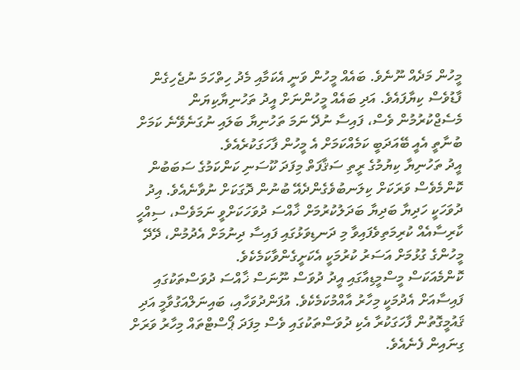މީހުން މަދެއް ނޫނެވެ. ބައެއް މީހުން ވަނީ އެކަމާއި މެދު ހިތްހަމަ ނުޖެހިގެން ފާޑުވެސް ކިޔާފައެވެ. އަދި ބައެއް މީހުންނަށް އީދު ތަހުނިޔާކިޔަން މެސެޖްކުރުމުން ވެސް، ފައިސާ ނުދޭ ނަމަ ތަހުނިޔާ ބަލައި ނުގަނެވޭނެ ކަމަށް ބުނާތީ އެއީ ބޭއަދަބީ ކަމެއްކަމަށް އެ މީހުން ފާހަގަކުރެއެވެ.
އީދު ތަހުނިޔާ ކިޔުމުގެ ރީތި ސަޤާފަތް މިފަދަ ކޫސަނި ކަންކަމުގެ ސަބަބުން ކޮންމެވެސް ވަރަކަށް ކިލަނބުވެގެންދެއޭ ބުނުން ދޮގަކަށް ނުވާނެއެވެ. އިދު ދުވަހަކީ ހަދިޔާ ބަދިޔާ ބަދަލުކުރުމަށް ޚާއްސަ ދުވަހަކަށްވީ ނަމަވެސް، ސިއްހީ ކާރިސާއެއް ކުރިމަތިވެފައިވާ މި ދަނޑިވަޅުގައި ފައިސާ ދިނުމަށް އެދުމުން، ދޭދޭ މީހުންގެ ގުޅުމަށް އަސަރު ކުރުމަކީ އެކަށީގެންވާކަމެކެވެ.
ކޮންމެއަކަސް މީސްމީޑިއާގައި އީދު ދުވަސް ނޫނަސް ޚާއްސަ ދުވަސްތަކުގައި ފައިސާއަށް އެދުމަކީ މިހާރު އާއްމުކަމެކެވެ. އުފަންދުވަހާއި، ބައިނަލްއަގުވާމީ އަދި ޤައުމީގޮތުން ފާހަގަކުރާ އެކި ދުވަސްތަކުގައި ވެސް މިފަދަ ޕޯސްޓްތައް މިހާރު ވަރަށް ގިނައިން ފެނެއެވެ.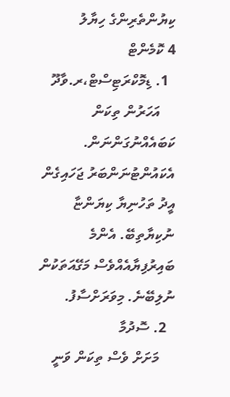ކިޔުންތެރިންގެ ހިޔާލު
4 ކޮމެންޓް
  1. ޑިމޮކްރަޓިސްޓް،ރ.ވާދޫ
    އަހަރުން ތިކަން ކަބައެއްނުގަންނަން. އެކައުންޓުނަންބަރު ޖަހައިގެން އީދު ތަހުނިޔާ ކިޔަންޏާ ނުކިޔާތިބޭ. އެންމެ ބައިރުފިޔާއެއްވެސް މަގޭއަތަކުން ނުލިބޭނެ. މިވަރަށްސާފު.
  2. ސޮދުމާ
    މަށަށް ވެސް ތިކަން ވަނީ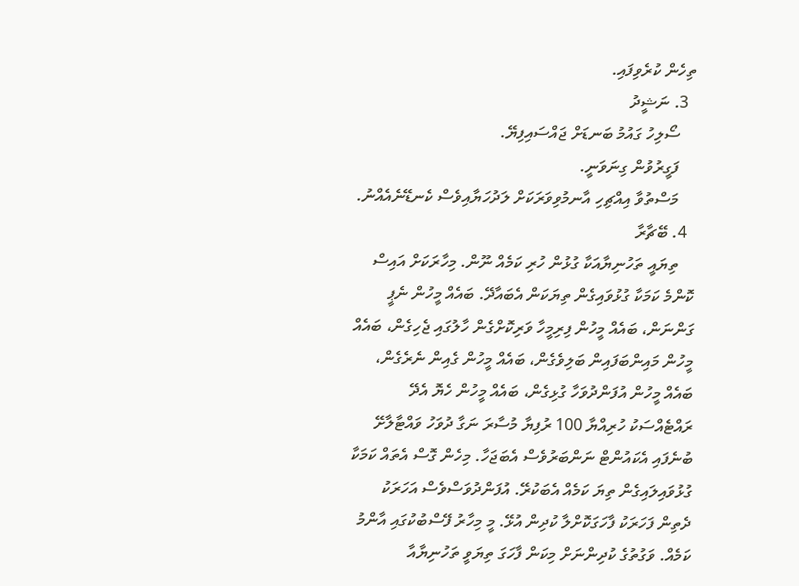ތިހެން ކުރެވިފައި.
  3. ނަޝީދު
    ސޯލިހު ގައުމު ބަނޑަށް ޖައްސައިފިޔޭ.
    ފަގީރުވުން ގިނަވަނީ.
    މަސްތުވާ އިއްޗިހި އާނމުވިވަރަކަށް ލަދުހަޔާއިވެސް ކެނޑޭނެއެއްނު.
  4. ބޭޗާރާ
    ތިޔައީ ތަހުނިޔާއަކާ ގުޅުން ހުރި ކަމެއް ނޫން. މިހާރަކަށް އައިސް ކޮންމެ ކަމަކާ ގުޅުވައިގެން ތިޔަކަން އެބައާދޭ. ބައެއް މީހުން ނެޕީ ގަންނަން، ބައެއް މީހުން ފިރިމީހާ ވަރިކޮށްގެން ހާލުގައި ޖެހިގެން، ބައެއް މީހުން މައިންބަފައިން ބަލިވެގެން، ބައެއް މީހުން ގެއިން ނެރެގެން، ބައެއް މީހުން އުފަންދުވަހާ ގުޅިގެން، ބައެއް މީހުން ހެޔޮ އެދޭ ރައްޓެއްސަކު ހުރިއްޔާ 100 ރުފިޔާ މުސާރަ ނަގާ ދުވަހު ވައްޓާލާށޭ ބުނެފައި އެކައުންޓް ނަންބަރުވެސް އެބަޖަހާ. މިހެން ގޮސް އެތައް ކަމަކާ ގުޅުވައިލައިގެން ތިޔަ ކަމެއް އެބަކުރޭ. އުފަންދުވަސްވެސް އަހަރަކު ދެތިން ފަހަރަކު ފާހަގަކޮށްލާ ކުދިން އުޅޭ. މީ މިހާރު ފޭސްބުކުގައި އާންމު ކަމެއް. ވަގުތުގެ ކުދިންނަށް މިކަން ފާހަގަ ތިޔަވީ ތަހުނިޔާއާ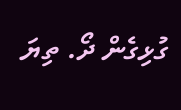ގުޅިގެން ދޯ. ތިޔަ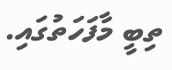ތިބީ މާފަހަތުގައި.